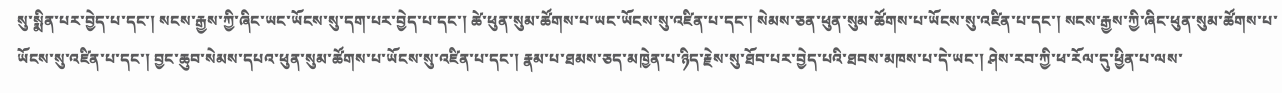སུ་སྨིན་པར་བྱེད་པ་དང་། སངས་རྒྱས་ཀྱི་ཞིང་ཡང་ཡོངས་སུ་དག་པར་བྱེད་པ་དང་། ཚེ་ཕུན་སུམ་ཚོགས་པ་ཡང་ཡོངས་སུ་འཛིན་པ་དང་། སེམས་ཅན་ཕུན་སུམ་ཚོགས་པ་ཡོངས་སུ་འཛིན་པ་དང་། སངས་རྒྱས་ཀྱི་ཞིང་ཕུན་སུམ་ཚོགས་པ་ཡོངས་སུ་འཛིན་པ་དང་། བྱང་ཆུབ་སེམས་དཔའ་ཕུན་སུམ་ཚོགས་པ་ཡོངས་སུ་འཛིན་པ་དང་། རྣམ་པ་ཐམས་ཅད་མཁྱེན་པ་ཉིད་རྗེས་སུ་ཐོབ་པར་བྱེད་པའི་ཐབས་མཁས་པ་དེ་ཡང་། ཤེས་རབ་ཀྱི་ཕ་རོལ་དུ་ཕྱིན་པ་ལས་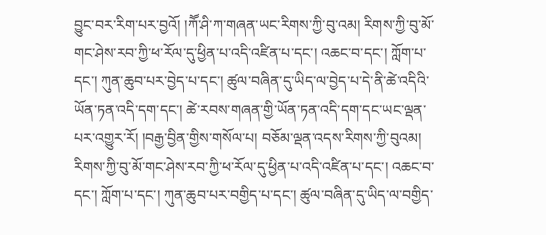བྱུང་བར་རིག་པར་བྱའོ། །ཀཽ་ཤི་ཀ་གཞན་ཡང་རིགས་ཀྱི་བུ་འམ། རིགས་ཀྱི་བུ་མོ་གང་ཤེས་རབ་ཀྱི་ཕ་རོལ་དུ་ཕྱིན་པ་འདི་འཛིན་པ་དང་། འཆང་བ་དང་། ཀློག་པ་དང་། ཀུན་ཆུབ་པར་བྱེད་པ་དང་། ཚུལ་བཞིན་དུ་ཡིད་ལ་བྱེད་པ་དེ་ནི་ཚེ་འདིའི་ཡོན་ཏན་འདི་དག་དང་། ཚེ་རབས་གཞན་གྱི་ཡོན་ཏན་འདི་དག་དང་ཡང་ལྡན་པར་འགྱུར་རོ། །བརྒྱ་བྱིན་གྱིས་གསོལ་པ། བཅོམ་ལྡན་འདས་རིགས་ཀྱི་བུའམ། རིགས་ཀྱི་བུ་མོ་གང་ཤེས་རབ་ཀྱི་ཕ་རོལ་དུ་ཕྱིན་པ་འདི་འཛིན་པ་དང་། འཆང་བ་དང་། ཀློག་པ་དང་། ཀུན་ཆུབ་པར་བགྱིད་པ་དང་། ཚུལ་བཞིན་དུ་ཡིད་ལ་བགྱིད་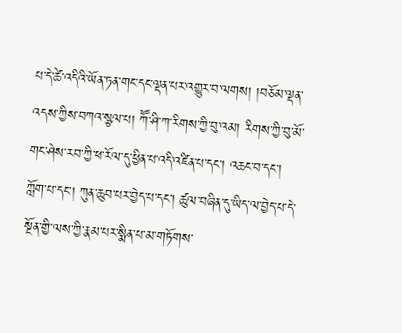པ་དེ་ཚེ་འདིའི་ཡོན་ཏན་གང་དང་ལྡན་པར་འགྱུར་བ་ལགས། །བཅོམ་ལྡན་འདས་ཀྱིས་བཀའ་སྩལ་པ། ཀཽ་ཤི་ཀ་རིགས་ཀྱི་བུ་འམ། རིགས་ཀྱི་བུ་མོ་གང་ཤེས་རབ་ཀྱི་ཕ་རོལ་དུ་ཕྱིན་པ་འདི་འཛིན་པ་དང་། འཆང་བ་དང་། ཀློག་པ་དང་། ཀུན་ཆུབ་པར་བྱེད་པ་དང་། ཚུལ་བཞིན་དུ་ཡིད་ལ་བྱེད་པ་དེ་སྔོན་གྱི་ལས་ཀྱི་རྣམ་པར་སྨིན་པ་མ་གཏོགས་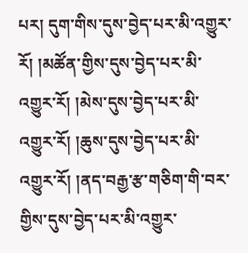པར། དུག་གིས་དུས་བྱེད་པར་མི་འགྱུར་རོ། །མཚོན་གྱིས་དུས་བྱེད་པར་མི་འགྱུར་རོ། །མེས་དུས་བྱེད་པར་མི་འགྱུར་རོ། །ཆུས་དུས་བྱེད་པར་མི་འགྱུར་རོ། །ནད་བརྒྱ་རྩ་གཅིག་གི་བར་གྱིས་དུས་བྱེད་པར་མི་འགྱུར་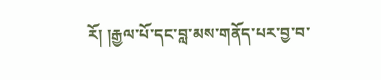རོ། །རྒྱལ་པོ་དང་བླ་མས་གནོད་པར་བྱ་བ་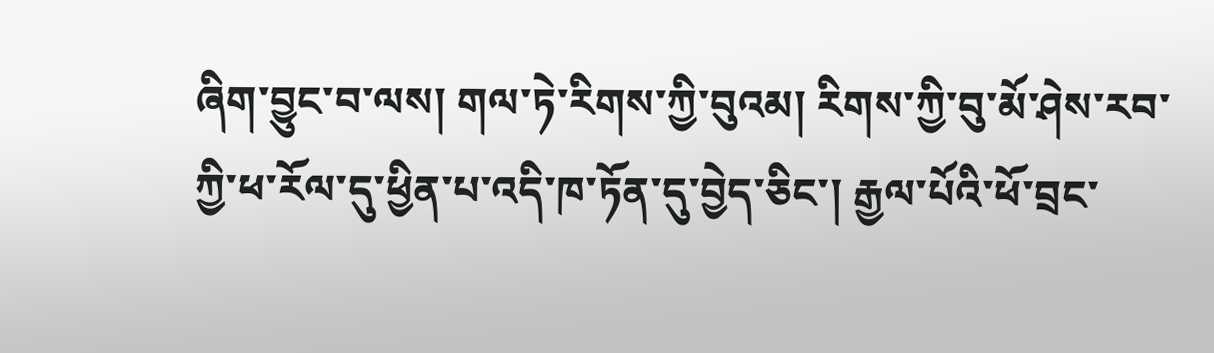ཞིག་བྱུང་བ་ལས། གལ་ཏེ་རིགས་ཀྱི་བུའམ། རིགས་ཀྱི་བུ་མོ་ཤེས་རབ་ཀྱི་ཕ་རོལ་དུ་ཕྱིན་པ་འདི་ཁ་ཏོན་དུ་བྱེད་ཅིང་། རྒྱལ་པོའི་ཕོ་བྲང་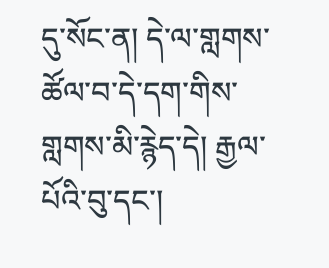དུ་སོང་ན། དེ་ལ་གླགས་ཚོལ་བ་དེ་དག་གིས་གླགས་མི་རྙེད་དེ། རྒྱལ་པོའི་བུ་དང་།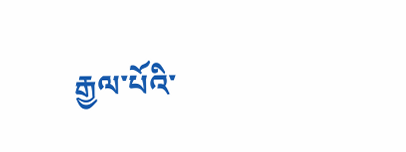རྒྱལ་པོའི་